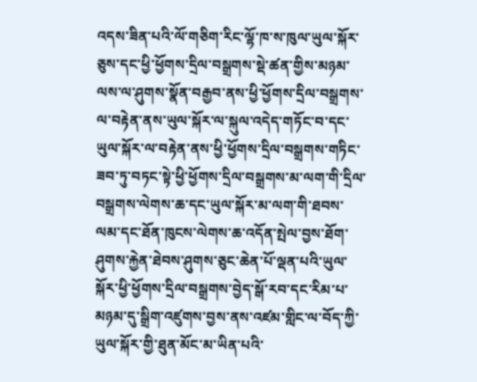འདས་ཟིན་པའི་ལོ་གཅིག་རིང་ལྷོ་ཁ་ས་ཁུལ་ཡུལ་སྐོར་ཅུས་དང་ཕྱི་ཕྱོགས་དྲིལ་བསྒྲགས་སྡེ་ཚན་གྱིས་མཉམ་ལས་ལ་ཤུགས་སྣོན་བརྒྱབ་ནས་ཕྱི་ཕྱོགས་དྲིལ་བསྒྲགས་ལ་བརྟེན་ནས་ཡུལ་སྐོར་ལ་སྐུལ་འདེད་གཏོང་བ་དང་ཡུལ་སྐོར་ལ་བརྟེན་ནས་ཕྱི་ཕྱོགས་དྲིལ་བསྒྲགས་གཏིང་ཟབ་ཏུ་བཏང་སྟེ་ཕྱི་ཕྱོགས་དྲིལ་བསྒྲགས་མ་ལག་གི་དྲིལ་བསྒྲགས་ལེགས་ཆ་དང་ཡུལ་སྐོར་མ་ལག་གི་ཐབས་ལམ་དང་ཐོན་ཁུངས་ལེགས་ཆ་འདོན་སྤེལ་བྱས་ཐོག་ཤུགས་རྐྱེན་ཐེབས་ཤུགས་ཅུང་ཆེན་པོ་ལྡན་པའི་ཡུལ་སྐོར་ཕྱི་ཕྱོགས་དྲིལ་བསྒྲགས་བྱེད་སྒོ་རབ་དང་རིམ་པ་མཉམ་དུ་སྒྲིག་འཛུགས་བྱས་ནས་འཛམ་གླིང་ལ་བོད་ཀྱི་ཡུལ་སྐོར་གྱི་ཐུན་མོང་མ་ཡིན་པའི་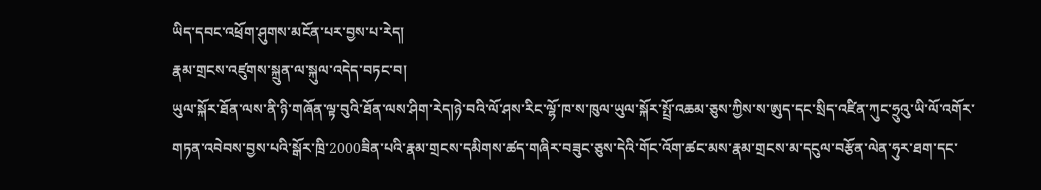ཡིད་དབང་འཕྲོག་ཤུགས་མངོན་པར་བྱས་པ་རེད།
རྣམ་གྲངས་འཛུགས་སྐྲུན་ལ་སྐུལ་འདེད་བཏང་བ།
ཡུལ་སྐོར་ཐོན་ལས་ནི་ཉི་གཞོན་ལྟ་བུའི་ཐོན་ལས་ཤིག་རེད།ཉེ་བའི་ལོ་ཤས་རིང་ལྷོ་ཁ་ས་ཁུལ་ཡུལ་སྐོར་སྤྲོ་འཆམ་ཅུས་ཀྱིས་ས་ཨུད་དང་སྲིད་འཛིན་ཀུང་ཧྲུའུ་ཡི་ལོ་འགོར་གཏན་འབེབས་བྱས་པའི་སྒོར་ཁྲི་2000ཟིན་པའི་རྣམ་གྲངས་དམིགས་ཚད་གཞིར་བཟུང་ཅུས་དེའི་གོང་འོག་ཚང་མས་རྣམ་གྲངས་མ་དངུལ་བརྩོན་ལེན་ཧུར་ཐག་དང་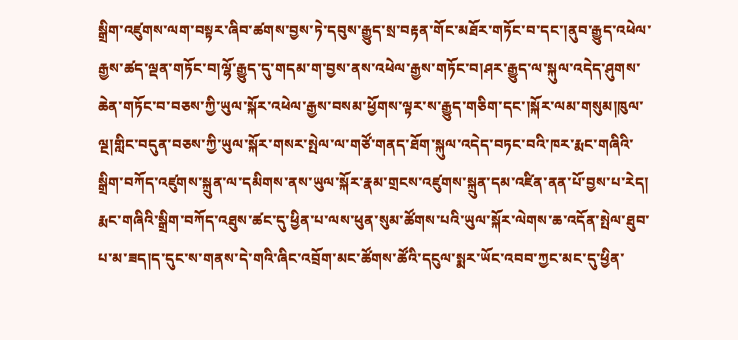སྒྲིག་འཛུགས་ལག་བསྟར་ཞིབ་ཚགས་བྱས་ཏེ་དབུས་རྒྱུད་སྲ་བརྟན་གོང་མཐོར་གཏོང་བ་དང་།ནུབ་རྒྱུད་འཕེལ་རྒྱས་ཚད་ལྡན་གཏོང་བ།ལྷོ་རྒྱུད་དུ་གདམ་ག་བྱས་ནས་འཕེལ་རྒྱས་གཏོང་བ།ཤར་རྒྱུད་ལ་སྐུལ་འདེད་ཤུགས་ཆེན་གཏོང་བ་བཅས་ཀྱི་ཡུལ་སྐོར་འཕེལ་རྒྱས་བསམ་ཕྱོགས་ལྟར་ས་རྒྱུད་གཅིག་དང་།སྐོར་ལམ་གསུམ།ཁུལ་ལྔ།གླིང་བདུན་བཅས་ཀྱི་ཡུལ་སྐོར་གསར་སྤེལ་ལ་གཙོ་གནད་ཐོག་སྐུལ་འདེད་བཏང་བའི་ཁར་རྨང་གཞིའི་སྒྲིག་བཀོད་འཛུགས་སྐྲུན་ལ་དམིགས་ནས་ཡུལ་སྐོར་རྣམ་གྲངས་འཛུགས་སྐྲུན་དམ་འཛིན་ནན་པོ་བྱས་པ་རེད།
རྨང་གཞིའི་སྒྲིག་བཀོད་འཐུས་ཚང་དུ་ཕྱིན་པ་ལས་ཕུན་སུམ་ཚོགས་པའི་ཡུལ་སྐོར་ལེགས་ཆ་འདོན་སྤེལ་ཐུབ་པ་མ་ཟད།ད་དུང་ས་གནས་དེ་གའི་ཞིང་འབྲོག་མང་ཚོགས་ཚོའི་དངུལ་སྨར་ཡོང་འབབ་ཀྱང་མང་དུ་ཕྱིན་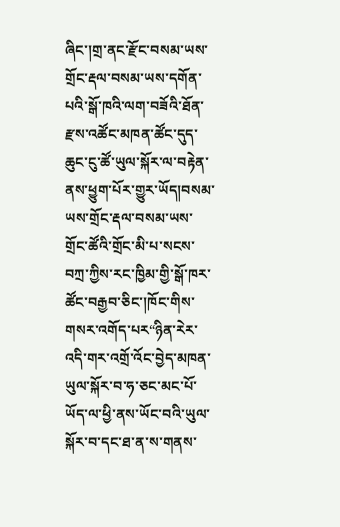ཞིང་།གྲ་ནང་རྫོང་བསམ་ཡས་གྲོང་རྡལ་བསམ་ཡས་དགོན་པའི་སྒོ་ཁའི་ལག་བཟོའི་ཐོན་རྫས་འཚོང་མཁན་ཚོང་དུད་ཆུང་ངུ་ཚོ་ཡུལ་སྐོར་ལ་བརྟེན་ནས་ཕྱུག་པོར་གྱུར་ཡོད།བསམ་ཡས་གྲོང་རྡལ་བསམ་ཡས་གྲོང་ཚོའི་གྲོང་མི་པ་སངས་བཀྲ་ཀྱིས་རང་ཁྱིམ་གྱི་སྒོ་ཁར་ཚོང་བརྒྱབ་ཅིང་།ཁོང་གིས་གསར་འགོད་པར“ཉིན་རེར་འདི་གར་འགྲོ་འོང་བྱེད་མཁན་ཡུལ་སྐོར་བ་ཧ་ཅང་མང་པོ་ཡོད་ལ་ཕྱི་ནས་ཡོང་བའི་ཡུལ་སྐོར་བ་དང་ཐ་ན་ས་གནས་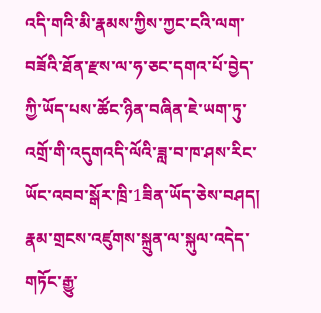འདི་གའི་མི་རྣམས་ཀྱིས་ཀྱང་ངའི་ལག་བཟོའི་ཐོན་རྫས་ལ་ཧ་ཅང་དགའ་པོ་བྱེད་ཀྱི་ཡོད་པས་ཚོང་ཉིན་བཞིན་ཇེ་ཡག་ཏུ་འགྲོ་གི་འདུགའདི་ལོའི་ཟླ་བ་ཁ་ཤས་རིང་ཡོང་འབབ་སྒོར་ཁྲི་1ཟིན་ཡོད་ཅེས་བཤད།
རྣམ་གྲངས་འཛུགས་སྐྲུན་ལ་སྐུལ་འདེད་གཏོང་རྒྱུ་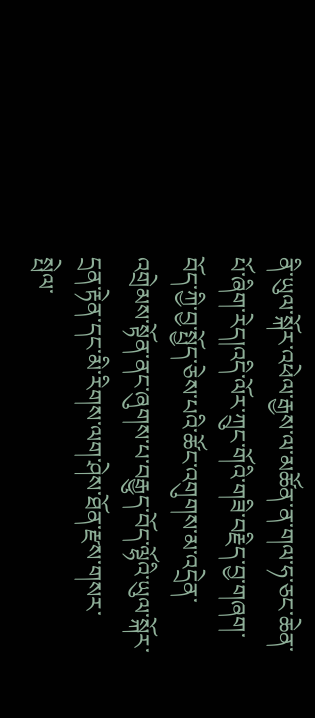ནི་ཡུལ་སྐོར་འཕེལ་རྒྱས་ལ་མཚོན་ན་གལ་ཧ་ཅང་ཆེན་པོ་ཞིག་རེད།འདི་ལོར་ཀྲུང་གོའི་གཟི་བརྗིད་བྱ་གཞག་བོད་ཀྱི་བྱ་སྤྱོད་ཅེས་པའི་ཚོང་འགུགས་མ་འདྲེན་འགྲེམས་སྟོན་ནང་ཞུགས་པ་བརྒྱུད་བོད་ལྷོའི་ཡུལ་སྐོར་དྲན་རྟེན་དང་མི་རིགས་ལག་ཤེས་ཐོན་རྫས་གསར་སྤེལ་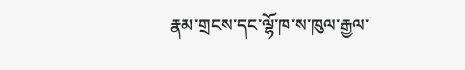རྣམ་གྲངས་དང་ལྷོ་ཁ་ས་ཁུལ་རྒྱལ་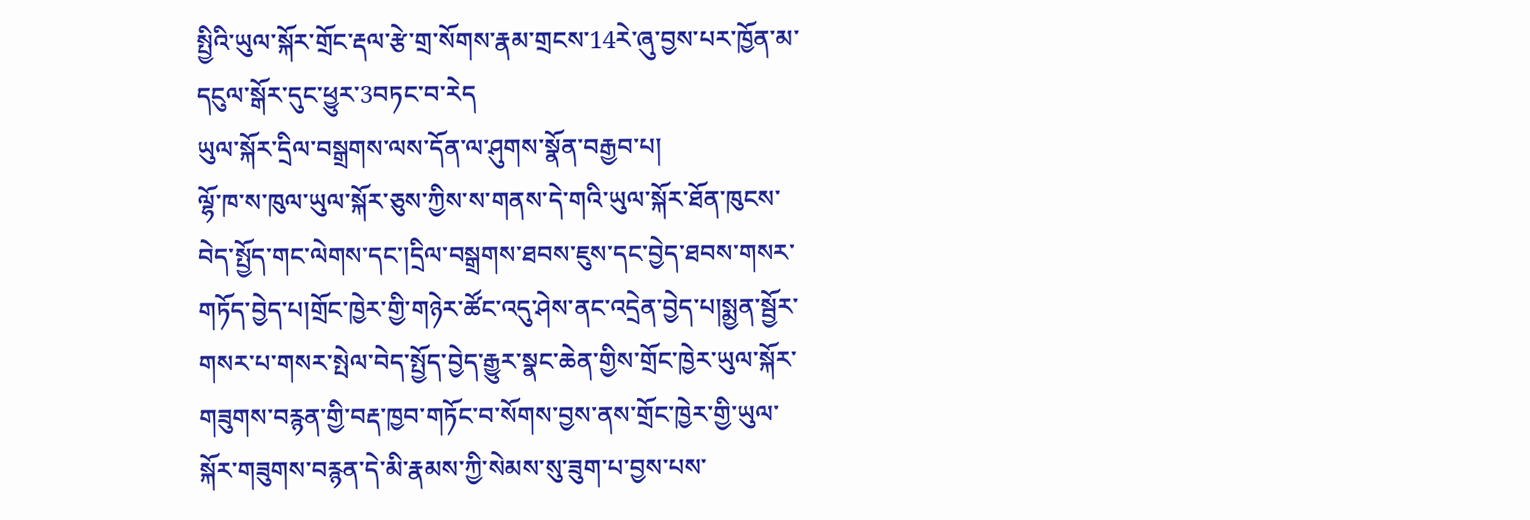སྤྱིའི་ཡུལ་སྐོར་གྲོང་རྡལ་རྩེ་གྲ་སོགས་རྣམ་གྲངས་14རེ་ཞུ་བྱས་པར་ཁྱོན་མ་དངུལ་སྒོར་དུང་ཕྱུར་3བཏང་བ་རེད
ཡུལ་སྐོར་དྲིལ་བསྒྲགས་ལས་དོན་ལ་ཤུགས་སྣོན་བརྒྱབ་པ།
ལྷོ་ཁ་ས་ཁུལ་ཡུལ་སྐོར་ཅུས་ཀྱིས་ས་གནས་དེ་གའི་ཡུལ་སྐོར་ཐོན་ཁུངས་བེད་སྤྱོད་གང་ལེགས་དང་།དྲིལ་བསྒྲགས་ཐབས་ཇུས་དང་བྱེད་ཐབས་གསར་གཏོད་བྱེད་པ།གྲོང་ཁྱེར་གྱི་གཉེར་ཚོང་འདུ་ཤེས་ནང་འདྲེན་བྱེད་པ།སྨྱན་སྦྱོར་གསར་པ་གསར་སྤེལ་བེད་སྤྱོད་བྱེད་རྒྱུར་སྣང་ཆེན་གྱིས་གྲོང་ཁྱེར་ཡུལ་སྐོར་གཟུགས་བརྙན་གྱི་བརྡ་ཁྱབ་གཏོང་བ་སོགས་བྱས་ནས་གྲོང་ཁྱེར་གྱི་ཡུལ་སྐོར་གཟུགས་བརྙན་དེ་མི་རྣམས་ཀྱི་སེམས་སུ་ཟུག་པ་བྱས་པས་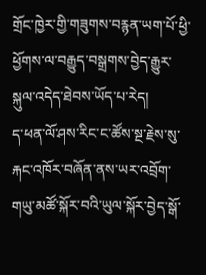གྲོང་ཁྱེར་གྱི་གཟུགས་བརྙན་ཡག་པོ་ཕྱི་ཕྱོགས་ལ་བརྒྱུད་བསྒྲགས་བྱེད་རྒྱུར་སྐུལ་འདེད་ཐེབས་ཡོད་པ་རེད།
ད་ཕན་ལོ་ཤས་རིང་ང་ཚོས་སྔ་རྗེས་སུ་རྐང་འཁོར་བཞོན་ནས་ཡར་འབྲོག་གཡུ་མཚོ་སྐོར་བའི་ཡུལ་སྐོར་བྱེད་སྒོ་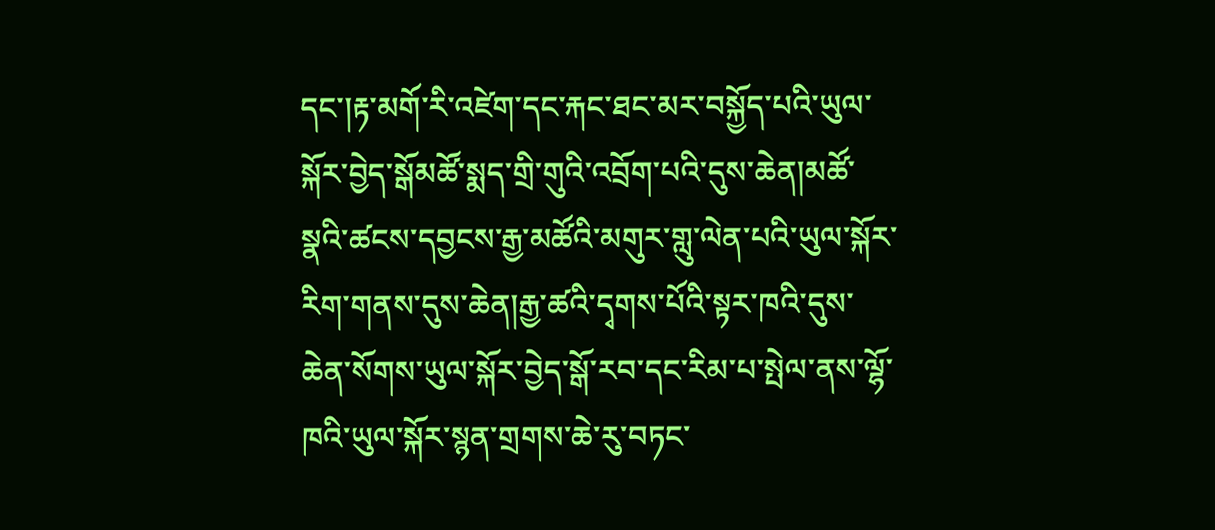དང་།རྟ་མགོ་རི་འཛེག་དང་རྐང་ཐང་མར་བསྐྱོད་པའི་ཡུལ་སྐོར་བྱེད་སྒོམཚོ་སྨད་གྲི་གུའི་འབྲོག་པའི་དུས་ཆེན།མཚོ་སྣའི་ཚངས་དབྱངས་རྒྱ་མཚོའི་མགུར་གླུ་ལེན་པའི་ཡུལ་སྐོར་རིག་གནས་དུས་ཆེན།རྒྱ་ཚའི་དྭགས་པོའི་སྟར་ཁའི་དུས་ཆེན་སོགས་ཡུལ་སྐོར་བྱེད་སྒོ་རབ་དང་རིམ་པ་སྤེལ་ནས་ལྷོ་ཁའི་ཡུལ་སྐོར་སྙན་གྲགས་ཆེ་རུ་བཏང་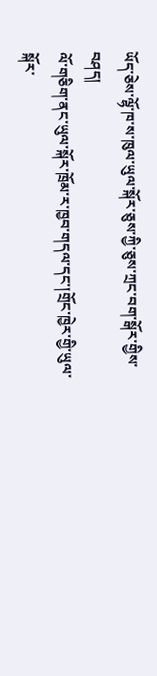ཡོད་ཅེས་ལྷོ་ཁ་ས་ཁུལ་ཡུལ་སྐོར་ཅུས་ཀྱི་ཅུས་ཀྲང་བག་སྒོར་གྱིས་བཤད།
ལོ་གཅིག་ནང་ཡུལ་སྐོར་ཁྲོམ་ར་ཁྱབ་གདལ་དང་།གྲོང་ཁྱེར་གྱི་ཡུལ་སྐོར་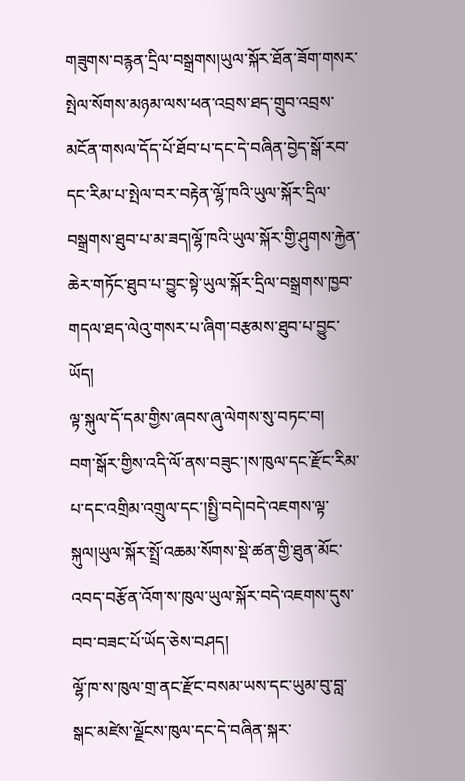གཟུགས་བརྙན་དྲིལ་བསྒྲགས།ཡུལ་སྐོར་ཐོན་ཟོག་གསར་སྤེལ་སོགས་མཉམ་ལས་ཕན་འབྲས་ཐད་གྲུབ་འབྲས་མངོན་གསལ་དོད་པོ་ཐོབ་པ་དང་དེ་བཞིན་བྱེད་སྒོ་རབ་དང་རིམ་པ་སྤེལ་བར་བརྟེན་ལྷོ་ཁའི་ཡུལ་སྐོར་དྲིལ་བསྒྲགས་ཐུབ་པ་མ་ཟད།ལྷོ་ཁའི་ཡུལ་སྐོར་གྱི་ཤུགས་རྐྱེན་ཆེར་གཏོང་ཐུབ་པ་བྱུང་སྟེ་ཡུལ་སྐོར་དྲིལ་བསྒྲགས་ཁྱབ་གདལ་ཐད་ལེའུ་གསར་པ་ཞིག་བརྩམས་ཐུབ་པ་བྱུང་ཡོད།
ལྟ་སྐུལ་དོ་དམ་གྱིས་ཞབས་ཞུ་ལེགས་སུ་བཏང་བ།
བག་སྒོར་གྱིས་འདི་ལོ་ནས་བཟུང་།ས་ཁུལ་དང་རྫོང་རིམ་པ་དང་འགྲིམ་འགྲུལ་དང་།སྤྱི་བདེ།བདེ་འཇགས་ལྟ་སྐུལ།ཡུལ་སྐོར་སྤྲོ་འཆམ་སོགས་སྡེ་ཚན་གྱི་ཐུན་མོང་འབད་བརྩོན་འོག་ས་ཁུལ་ཡུལ་སྐོར་བདེ་འཇགས་དུས་བབ་བཟང་པོ་ཡོད་ཅེས་བཤད།
ལྷོ་ཁ་ས་ཁུལ་གྲ་ནང་རྫོང་བསམ་ཡས་དང་ཡུམ་བུ་བླ་སྒང་མཛེས་ལྗོངས་ཁུལ་དང་དེ་བཞིན་སྐར་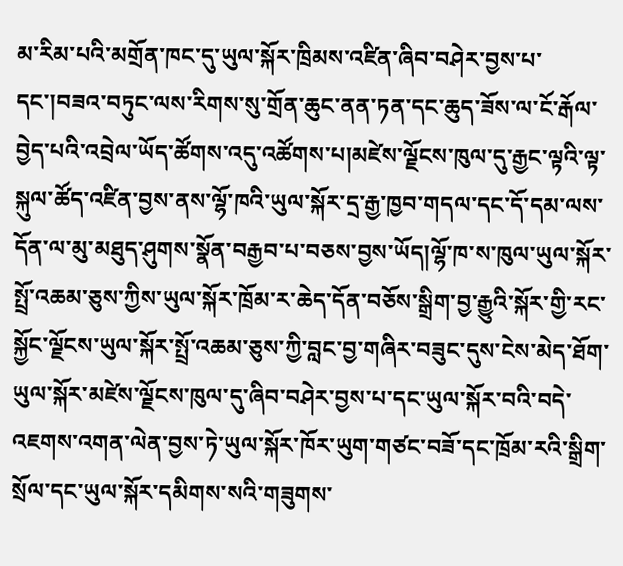མ་རིམ་པའི་མགྲོན་ཁང་དུ་ཡུལ་སྐོར་ཁྲིམས་འཛིན་ཞིབ་བཤེར་བྱས་པ་དང་།བཟའ་བཏུང་ལས་རིགས་སུ་གྲོན་ཆུང་ནན་ཏན་དང་ཆུད་ཟོས་ལ་ངོ་རྒོལ་བྱེད་པའི་འབྲེལ་ཡོད་ཚོགས་འདུ་འཚོགས་པ།མཛེས་ལྗོངས་ཁུལ་དུ་རྒྱང་ལྟའི་ལྟ་སྐུལ་ཚོད་འཛིན་བྱས་ནས་ལྷོ་ཁའི་ཡུལ་སྐོར་དྲ་རྒྱ་ཁྱབ་གདལ་དང་དོ་དམ་ལས་དོན་ལ་མུ་མཐུད་ཤུགས་སྣོན་བརྒྱབ་པ་བཅས་བྱས་ཡོད།ལྷོ་ཁ་ས་ཁུལ་ཡུལ་སྐོར་སྤྲོ་འཆམ་ཅུས་ཀྱིས་ཡུལ་སྐོར་ཁྲོམ་ར་ཆེད་དོན་བཅོས་སྒྲིག་བྱ་རྒྱུའི་སྐོར་གྱི་རང་སྐྱོང་ལྗོངས་ཡུལ་སྐོར་སྤྲོ་འཆམ་ཅུས་ཀྱི་བླང་བྱ་གཞིར་བཟུང་དུས་ངེས་མེད་ཐོག་ཡུལ་སྐོར་མཛེས་ལྗོངས་ཁུལ་དུ་ཞིབ་བཤེར་བྱས་པ་དང་ཡུལ་སྐོར་བའི་བདེ་འཇགས་འགན་ལེན་བྱས་ཏེ་ཡུལ་སྐོར་ཁོར་ཡུག་གཙང་བཟོ་དང་ཁྲོམ་རའི་སྒྲིག་སྲོལ་དང་ཡུལ་སྐོར་དམིགས་སའི་གཟུགས་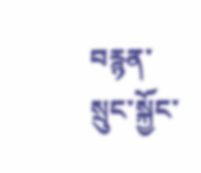བརྙན་སྲུང་སྐྱོང་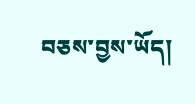བཅས་བྱས་ཡོད།